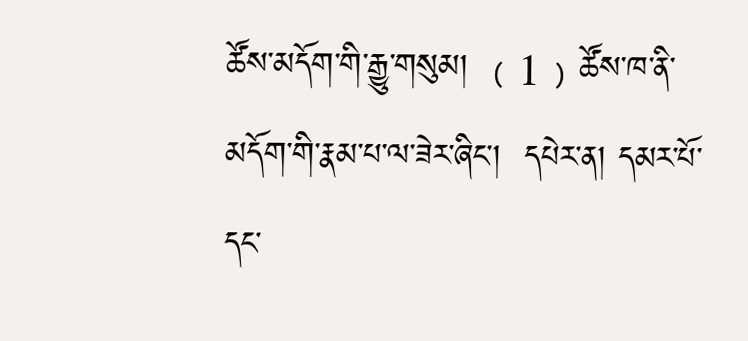ཚོས་མདོག་གི་རྒྱུ་གསུམ། ﹙1﹚ཚོས་ཁ་ནི་མདོག་གི་རྣམ་པ་ལ་ཟེར་ཞིང་།  དཔེར་ན། དམར་པོ་དང་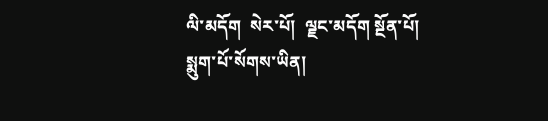ལི་མདོག  སེར་པོ།  ལྗང་མདོག སྔོན་པོ། སྨུག་པོ་སོགས་ཡིན།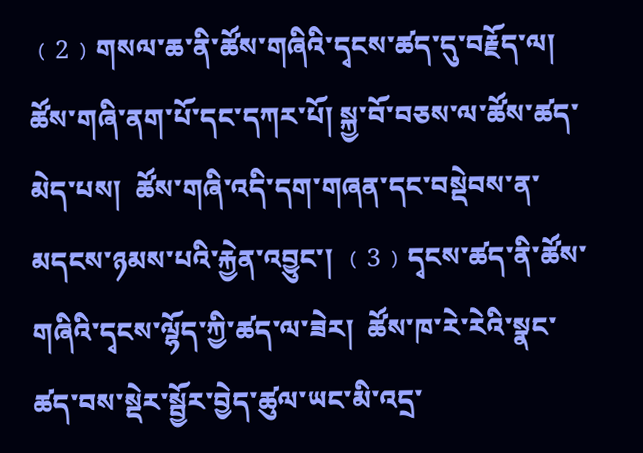﹙2﹚གསལ་ཆ་ནི་ཚོས་གཞིའི་དྭངས་ཚད་དུ་བརྗོད་ལ།  ཚོས་གཞི་ནག་པོ་དང་དཀར་པོ། སྐྱ་བོ་བཅས་ལ་ཚོས་ཚད་མེད་པས།  ཚོས་གཞི་འདི་དག་གཞན་དང་བསྡེབས་ན་མདངས་ཉམས་པའི་རྐྱེན་འབྱུང་། ﹙3﹚དྭངས་ཚད་ནི་ཚོས་གཞིའི་དྭངས་ལྷོད་ཀྱི་ཚད་ལ་ཟེར།  ཚོས་ཁ་རེ་རེའི་སྣང་ཚད་བས་སྡེར་སྦྱོར་བྱེད་ཚུལ་ཡང་མི་འདྲ་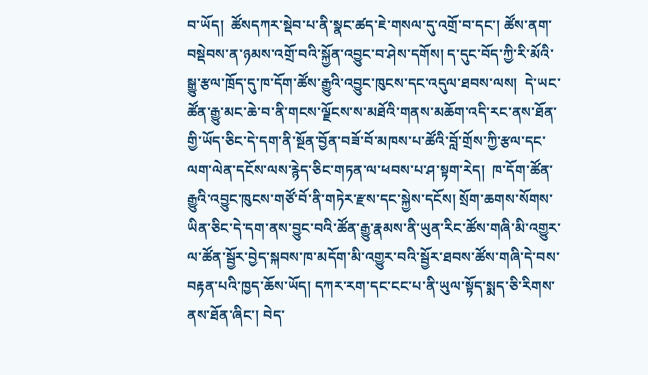བ་ཡོད།  ཚོསདཀར་སྡེབ་པ་ནི་སྣང་ཚད་ཇེ་གསལ་དུ་འགྲོ་བ་དང་། ཚོས་ནག་བསྡེབས་ན་ཉམས་འགྲོ་བའི་སྐྱོན་འབྱུང་བ་ཤེས་དགོས། ད་དུང་བོད་ཀྱི་རི་མོའི་སྒྱུ་རྩལ་ཁྲོད་དུ་ཁ་དོག་ཚོས་རྒྱུའི་འབྱུང་ཁུངས་དང་འདུལ་ཐབས་ལས།  དེ་ཡང་ཚོན་རྒྱུ་མང་ཆེ་བ་ནི་གངས་ལྗོངས་ས་མཐོའི་གནས་མཆོག་འདི་རང་ནས་ཐོན་གྱི་ཡོད་ཅིང་དེ་དག་ནི་སྔོན་བྱོན་བཟོ་བོ་མཁས་པ་ཚོའི་བློ་གྲོས་ཀྱི་རྩལ་དང་ལག་ལེན་དངོས་ལས་རྙེད་ཅིང་གཏན་ལ་ཕབས་པ་ཤ་སྟག་རེད།  ཁ་དོག་ཚོན་རྒྱུའི་འབྱུང་ཁུངས་གཙོ་བོ་ནི་གཏེར་རྫས་དང་སྐྱེས་དངོས། སྲོག་ཆགས་སོགས་ཡིན་ཅིང་དེ་དག་ནས་བྱུང་བའི་ཚོན་རྒྱུ་རྣམས་ནི་ཡུན་རིང་ཚོས་གཞི་མི་འགྱུར་ལ་ཚོན་སྦྱོར་བྱེད་སྐབས་ཁ་མདོག་མི་འགྱུར་བའི་སྦྱོར་ཐབས་ཚོས་གཞི་དེ་བས་བརྟན་པའི་ཁྱད་ཆོས་ཡོད། དཀར་རག་དང་ངང་པ་ནི་ཡུལ་སྟོད་སྨད་ཅི་རིགས་ནས་ཐོན་ཞིང་། བེད་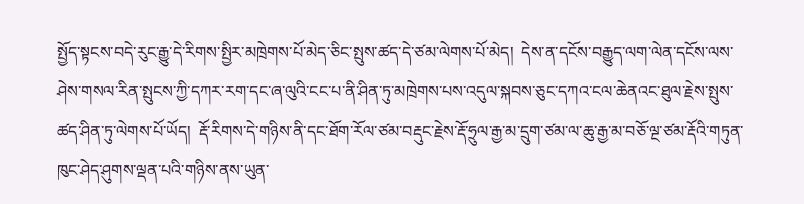སྤྱོད་སྟངས་བདེ་རུང་རྒྱུ་དེ་རིགས་སྤྱིར་མཁྲེགས་པོ་མེད་ཅིང་སྤུས་ཚད་དེ་ཙམ་ལེགས་པོ་མེད།  དེས་ན་དངོས་བརྒྱུད་ལག་ལེན་དངོས་ལས་ཤེས་གསལ་རིན་སྤུངས་ཀྱི་དཀར་རག་དང་ཞ་ལུའི་ངང་པ་ནི་ཤིན་ཏུ་མཁྲེགས་པས་འདུལ་སྐབས་ཅུང་དཀའ་ངལ་ཆེནའང་ཐུལ་རྗེས་སྤུས་ཚད་ཤིན་ཏུ་ལེགས་པོ་ཡོད།  རྡོ་རིགས་དེ་གཉིས་ནི་དང་ཐོག་རོལ་ཙམ་བརྡུང་རྗེས་རྡོ་ཧྲུལ་རྒྱ་མ་དྲུག་ཙམ་ལ་ཆུ་རྒྱ་མ་བཅོ་ལྔ་ཙམ་རྡོའི་གཏུན་ཁུང་ཤེད་ཤུགས་ལྡན་པའི་གཉིས་ནས་ཡུན་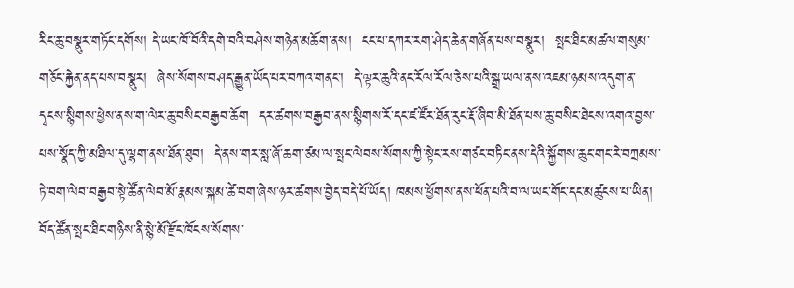རིང་ཆུ་བསྣུར་གཏོང་དགོས། དེ་ཡང་ཁོ་བོའི་དགེ་བའི་བཤེས་གཉེན་མཆོག་ནས།  ངང་པ་དཀར་རག་ཤེད་ཆེན་གཞོན་པས་བསྣུར།  སྤང་ཐིང་མཚལ་གསུམ་གཅོང་རྐྱེན་ནད་པས་བསྣུར།  ཞེས་སོགས་བཤད་རྒྱུན་ཡོད་པར་བཀའ་གནང་།  དེ་ལྟར་ཆུའི་ནང་རོལ་རོལ་ཅེས་པའི་སྒྲ་ཡལ་ནས་འཇམ་ཉམས་འདུག་ན་དྭངས་སྙིགས་ཕྱེས་ནས་ག་ལེར་ཆུ་བསིང་བརྒྱབ་ཆོག  དར་ཚགས་བརྒྱབ་ནས་སྙིགས་རོ་དང་ཛ་ཛོར་ཐོན་རུང་རྡོ་ཞིབ་མི་ཐོན་པས་ཆུ་བསིང་ཐེངས་འགའ་བྱས་པས་སྣོད་ཀྱི་མཐིལ་དུ་ལྷག་ནས་ཐོན་ཐུབ།  དེ་ནས་གར་སླ་ཞོ་ཆག་ཙམ་ལ་སྤང་ལེབས་སོགས་ཀྱི་སྟེང་རས་གཙང་བཏིང་ནས་དེའི་སྐྱོགས་ཆུང་གང་རེ་བཀྲམས་ཏེ་བག་ལེབ་བརྒྱབ་སྟེ་ཚོན་ལེབ་མོ་རྣམས་སྐམ་ཚེ་བག་ཞེས་ཉར་ཚགས་བྱེད་བདེ་པོ་ཡོད། ཁམས་ཕྱོགས་ནས་ཕོན་པའི་བ་ལ་ཡང་གོང་དང་མཚུངས་པ་ཡིན།  བོད་ཚོན་སྤང་ཐིང་གཉིས་ནི་སྙེ་མོ་རྫོང་ཁོངས་སོགས་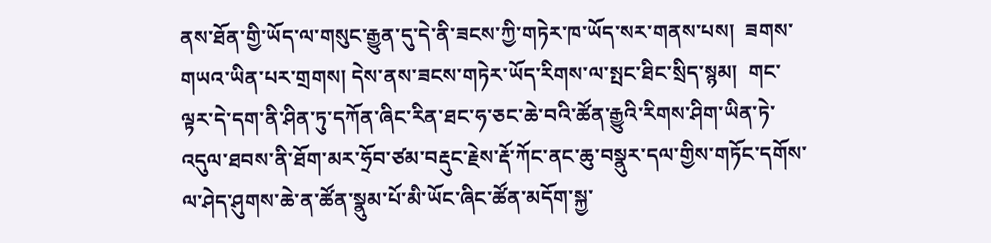ནས་ཐོན་གྱི་ཡོད་ལ་གསུང་རྒྱུན་དུ་དེ་ནི་ཟངས་ཀྱི་གཏེར་ཁ་ཡོད་སར་གནས་པས།  ཟགས་གཡའ་ཡིན་པར་གྲགས། དེས་ནས་ཟངས་གཏེར་ཡོད་རིགས་ལ་སྤང་ཐིང་སྲིད་སྙམ།  གང་ལྟར་དེ་དག་ནི་ཤིན་ཏུ་དཀོན་ཞིང་རིན་ཐང་ཧ་ཅང་ཆེ་བའི་ཚོན་རྒྱུའི་རིགས་ཤིག་ཡིན་ཏེ་འདུལ་ཐབས་ནི་ཐོག་མར་ཧྲོབ་ཙམ་བརྡུང་རྗེས་རྡོ་ཀོང་ནང་ཆུ་བསྣུར་དལ་གྱིས་གཏོང་དགོས་ལ་ཤེད་ཤུགས་ཆེ་ན་ཚོན་སྣུམ་པོ་མི་ཡོང་ཞིང་ཚོན་མདོག་སྐྱ་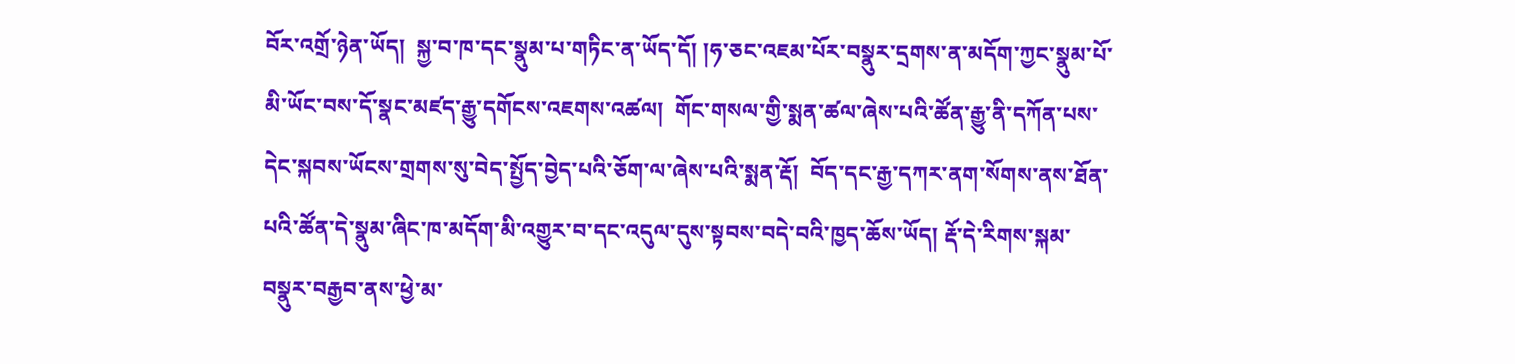བོར་འགྲོ་ཉེན་ཡོད།  སྐྱ་བ་ཁ་དང་སྣུམ་པ་གཏིང་ན་ཡོད་དོ། །ཧ་ཅང་འཇམ་པོར་བསྣུར་དྲགས་ན་མདོག་ཀྱང་སྣུམ་པོ་མི་ཡོང་བས་དོ་སྣང་མཛད་རྒྱུ་དགོངས་འཇགས་འཚལ།  གོང་གསལ་གྱི་སྨན་ཚལ་ཞེས་པའི་ཚོན་རྒྱུ་ནི་དཀོན་པས་དེང་སྐབས་ཡོངས་གྲགས་སུ་བེད་སྤྱོད་བྱེད་པའི་ཅོག་ལ་ཞེས་པའི་སྨན་རྡོ།  བོད་དང་རྒྱ་དཀར་ནག་སོགས་ནས་ཐོན་པའི་ཚོན་དེ་སྣུམ་ཞིང་ཁ་མདོག་མི་འགྱུར་བ་དང་འདུལ་དུས་སྟབས་བདེ་བའི་ཁྱད་ཆོས་ཡོད། རྡོ་དེ་རིགས་སྐམ་བསྣུར་བརྒྱབ་ནས་ཕྱེ་མ་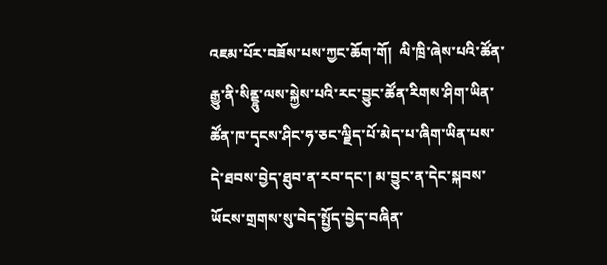འཇམ་པོར་བཟོས་པས་ཀྱང་ཆོག་གོ།  ལི་ཁྲི་ཞེས་པའི་ཚོན་རྒྱུ་ནི་སིནྡྷུ་ལས་སྐྱེས་པའི་རང་བྱུང་ཚོན་རིགས་ཤིག་ཡིན་ཚོན་ཁ་དྭངས་ཤིང་ཧ་ཅང་ལྗིད་པོ་མེད་པ་ཞིག་ཡིན་པས་དེ་ཐབས་བྱེད་ཐུབ་ན་རབ་དང་། མ་བྱུང་ན་དེང་སྐབས་ཡོངས་གྲགས་སུ་བེད་སྤྱོད་བྱེད་བཞིན་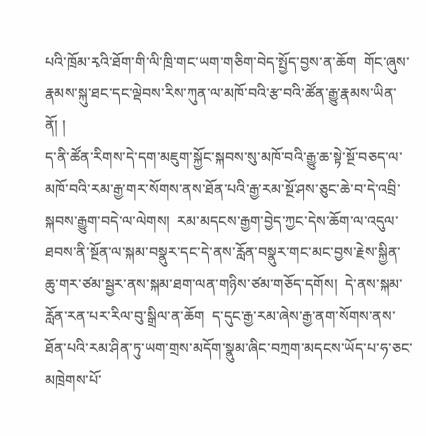པའི་ཁྲོམ་རྭའི་ཐོག་གི་ལི་ཁྲི་གང་ཡག་གཅིག་བེད་སྤྱོད་བྱས་ན་ཆོག  གོང་ཞུས་རྣམས་སྐུ་ཐང་དང་ལྡེབས་རིས་ཀུན་ལ་མཁོ་བའི་རྩ་བའི་ཚོན་རྒྱུ་རྣམས་ཡིན་ནོ། །
ད་ནི་ཚོན་རིགས་དེ་དག་མཇུག་སྐྱོང་སྐབས་སུ་མཁོ་བའི་རྒྱུ་ཆ་སྟེ་སྔོ་བཅད་ལ་མཁོ་བའི་རམ་རྒྱ་གར་སོགས་ནས་ཐོན་པའི་རྒྱ་རམ་སྔོ་ཤས་ཅུང་ཆེ་བ་དེ་འབྲི་སྐབས་རྒྱུག་བདེ་ལ་ལེགས།  རམ་མདངས་རྒྱག་བྱེད་ཀྱང་དེས་ཆོག་ལ་འདུལ་ཐབས་ནི་སྔོན་ལ་སྐམ་བསྣུར་དང་དེ་ནས་རློན་བསྣུར་གང་མང་བྱས་རྗེས་སྐྱིན་ཆུ་གར་ཙམ་སྦྱར་ནས་སྐམ་ཐག་ལན་གཉིས་ཙམ་གཅོད་དགོས།  དེ་ནས་སྐམ་རློན་རན་པར་རིལ་བུ་སྒྲིལ་ན་ཆོག  ད་དུང་རྒྱ་རམ་ཞེས་རྒྱ་ནག་སོགས་ནས་ཐོན་པའི་རམ་ཤིན་ཏུ་ཡག་གྲས་མདོག་སྣུམ་ཞིང་བཀྲག་མདངས་ཡོད་པ་ཧ་ཅང་མཁྲེགས་པོ་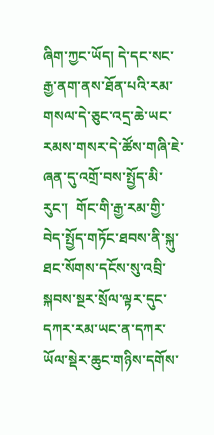ཞིག་ཀྱང་ཡོད། དེ་དང་སང་རྒྱ་ནག་ནས་ཐོན་པའི་རམ་གསལ་དེ་ཅུང་འདྲ་ཆེ་ཡང་རམས་གསར་དེ་ཚོས་གཞི་ཇེ་ཞན་དུ་འགྲོ་བས་སྤྱོད་མི་རུང་།  གོང་གི་རྒྱ་རམ་གྱི་བེད་སྤྱོད་གཏོང་ཐབས་ནི་སྐུ་ཐང་སོགས་དངོས་སུ་འབྲི་སྐབས་སྔར་སྲོལ་ལྟར་དུང་དཀར་རམ་ཡང་ན་དཀར་ཡོལ་སྡེར་ཆུང་གཉིས་དགོས་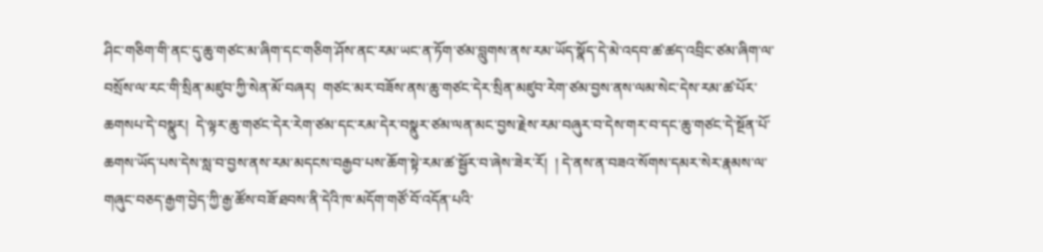ཤིང་གཅིག་གི་ནང་དུ་ཆུ་གཙང་མ་ཞིག་དང་གཅིག་ཤོས་ནང་རམ་ཡང་ན་ཏོག་ཙམ་བླུགས་ནས་རམ་ཡོད་སྣོད་དེ་མེ་འདབ་ཚ་ཚད་འབྲིང་ཙམ་ཞིག་ལ་བསྲོས་ལ་རང་གི་སྲིན་མཛུབ་ཀྱི་སེན་མོ་བཞར།  གཙང་མར་བཟོས་ནས་ཆུ་གཙང་དེར་སྲིན་མཛུབ་རེག་ཙམ་བྱས་ནས་ལམ་སེང་དེས་རམ་ཚ་པོར་ཆགསཔ་དེ་བསྣུར།  དེ་ལྟར་ཆུ་གཙང་དེར་རེག་ཙམ་དང་རམ་དེར་བསྣུར་ཙམ་ལན་མང་བྱས་རྗེས་རམ་བཞུར་བ་དེས་གར་བ་དང་ཆུ་གཙང་དེ་སྔོན་པོ་ཆགས་ཡོད་པས་དེས་སླ་བ་བྱས་ནས་རམ་མདངས་བརྒྱབ་པས་ཆོག་སྟེ་རམ་ཚ་སྦྱོར་བ་ཞེས་ཟེར་རོ།  ། དེ་ནས་ན་བཟའ་སོགས་དམར་སེར་རྣམས་ལ་གཞུང་བཅད་རྒྱག་བྱེད་ཀྱི་རྒྱ་ཚོས་བཟོ་ཐབས་ནི་དེའི་ཁ་མདོག་གཙོ་བོ་འདོན་པའི་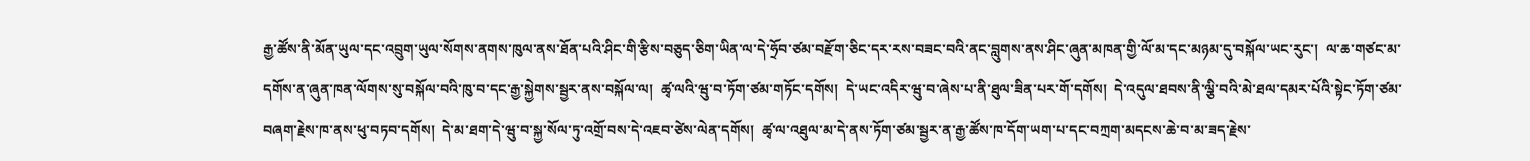རྒྱ་ཚོས་ནི་མོན་ཡུལ་དང་འབྲུག་ཡུལ་སོགས་ནགས་ཁུལ་ནས་ཐོན་པའི་ཤིང་གི་རྩིས་བཅུད་ཅིག་ཡིན་ལ་དེ་ཧྲོབ་ཙམ་བརྫོག་ཅིང་དར་རས་བཟང་བའི་ནང་བླུགས་ནས་ཤིང་ཞུན་མཁན་གྱི་ལོ་མ་དང་མཉམ་དུ་བསྐོལ་ཡང་རུང་།  ལ་ཆ་གཙང་མ་དགོས་ན་ཞུན་ཁན་ལོགས་སུ་བསྐོལ་བའི་ཁུ་བ་དང་རྒྱ་སྐྱེགས་སྦྱར་ནས་བསྐོལ་ལ།  ཚྭ་ལའི་ཝུ་བ་ཏོག་ཙམ་གཏོང་དགོས།  དེ་ཡང་འདིར་ཝུ་བ་ཞེས་པ་ནི་ཐུལ་ཟིན་པར་གོ་དགོས།  དེ་འདུལ་ཐབས་ནི་ལྕི་བའི་མེ་ཐལ་དམར་པོའི་སྟེང་ཏོག་ཙམ་བཞག་རྗེས་ཁ་ནས་ཕུ་བཏབ་དགོས།  དེ་མ་ཐག་དེ་ཝུ་བ་སྐྱ་སོལ་ཏུ་འགྲོ་བས་དེ་འཇབ་ཙེས་ལེན་དགོས།  ཚྭ་ལ་འཐུལ་མ་དེ་ནས་ཏོག་ཙམ་སྦྱར་ན་རྒྱ་ཚོས་ཁ་དོག་ཡག་པ་དང་བཀྲག་མདངས་ཆེ་བ་མ་ཟད་རྗེས་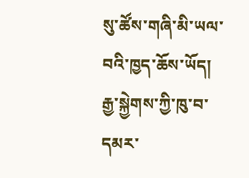སུ་ཚོས་གཞི་མི་ཡལ་བའི་ཁྱད་ཆོས་ཡོད།  རྒྱ་སྐྱེགས་ཀྱི་ཁུ་བ་དམར་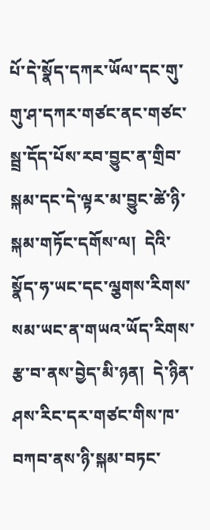པོ་དེ་སྣོད་དཀར་ཡོལ་དང་གུ་གུ་ཤ་དཀར་གཙང་ནང་གཙང་སྦྲ་དོད་པོས་རབ་བྱུང་ན་གྲིབ་སྐམ་དང་དེ་ལྟར་མ་བྱུང་ཚེ་ཉི་སྐམ་གཏོང་དགོས་ལ།  དེའི་སྣོད་ཧ་ཡང་དང་ལྕགས་རིགས་སམ་ཡང་ན་གཡའ་ཡོད་རིགས་རྩ་བ་ནས་བྱེད་མི་ཉན།  དེ་ཉིན་ཤས་རིང་དར་གཙང་གིས་ཁ་བཀབ་ནས་ཉི་སྐམ་བཏང་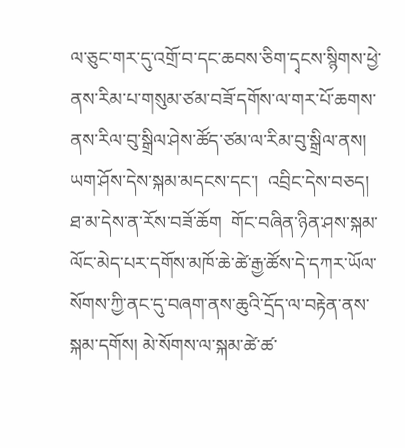ལ་ཅུང་གར་དུ་འགྲོ་བ་དང་ཆབས་ཅིག་དྭངས་སྙིགས་ཕྱེ་ནས་རིམ་པ་གསུམ་ཙམ་བཟོ་དགོས་ལ་གར་པོ་ཆགས་ནས་རིལ་བུ་སྒྲིལ་ཤེས་ཚོད་ཙམ་ལ་རིམ་བུ་སྒྲིལ་ནས། ཡག་ཤོས་དེས་སྐམ་མདངས་དང་།  འབྲིང་དེས་བཅད།  ཐ་མ་དེས་ན་རོས་བཟོ་ཆོག  གོང་བཞིན་ཉིན་ཤས་སྐམ་ལོང་མེད་པར་དགོས་མཁོ་ཆེ་ཚེ་རྒྱ་ཚོས་དེ་དཀར་ཡོལ་སོགས་ཀྱི་ནང་དུ་བཞག་ནས་ཆུའི་དྲོད་ལ་བརྟེན་ནས་སྐམ་དགོས། མེ་སོགས་ལ་སྐམ་ཚེ་ཚ་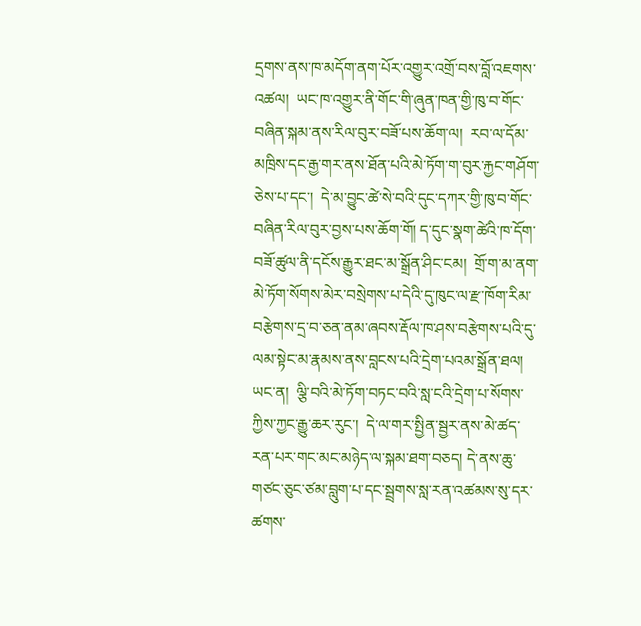དྲགས་ནས་ཁ་མདོག་ནག་པོར་འགྱུར་འགྲོ་བས་བློ་འཇགས་འཚལ།  ཡང་ཁ་འགྱུར་ནི་གོང་གི་ཞུན་ཁན་གྱི་ཁུ་བ་གོང་བཞིན་སྐམ་ནས་རིལ་བུར་བཟོ་པས་ཆོག་ལ།  རབ་ལ་དོམ་མཁྲིས་དང་རྒྱ་གར་ནས་ཐོན་པའི་མེ་ཏོག་ག་བུར་རྐྱང་གཤོག་ཅེས་པ་དང་།  དེ་མ་བྱུང་ཚེ་སེ་བའི་དུང་དཀར་གྱི་ཁུ་བ་གོང་བཞིན་རིལ་བུར་བྱས་པས་ཆོག་གོ། ད་དུང་སྣག་ཚེའི་ཁ་དོག་བཟོ་ཚུལ་ནི་དངོས་རྒྱུར་ཐང་མ་སྒྲོན་ཤིང་ངམ།  གྲོ་ག་མ་ནག་མེ་ཏོག་སོགས་མེར་བསྲེགས་པ་དེའི་དུ་ཁུང་ལ་རྫ་ཁོག་རིམ་བརྩེགས་དྲ་བ་ཅན་ནམ་ཞབས་རྡོལ་ཁ་ཤས་བརྩེགས་པའི་དུ་ལམ་སྟེང་མ་རྣམས་ནས་བླངས་པའི་དྲེག་པའམ་སྒྲོན་ཐལ།  ཡང་ན།  ལྕི་བའི་མེ་ཏོག་བཏང་བའི་སླ་ངའི་དྲེག་པ་སོགས་ཀྱིས་ཀྱང་རྒྱུ་ཆར་རུང་།  དེ་ལ་གར་སྤྱིན་སྦྱར་ནས་མེ་ཚད་རན་པར་གང་མང་མཉེད་ལ་སྐམ་ཐག་བཅད། དེ་ནས་ཆུ་གཙང་ཅུང་ཙམ་བླུག་པ་དང་སྦྲགས་སླ་རན་འཚམས་སུ་དར་ཚགས་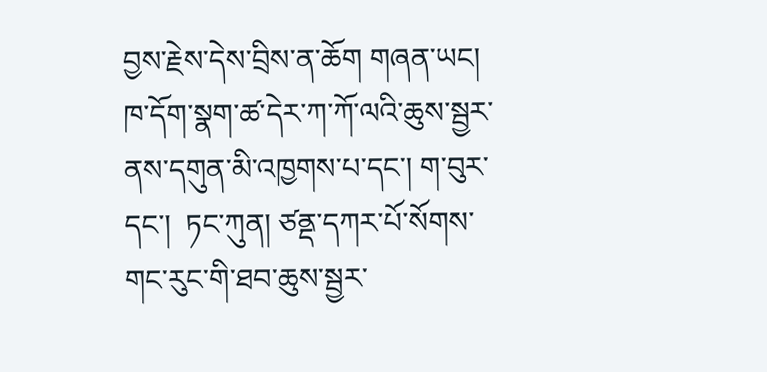བྱས་རྗེས་དེས་བྲིས་ན་ཆོག གཞན་ཡང།  ཁ་དོག་སྣག་ཚ་དེར་ཀ་ཀོ་ལའི་ཆུས་སྦྱར་ནས་དགུན་མི་འཁྱགས་པ་དང་། ག་བུར་དང་།  ཏང་ཀུན། ཙནྡ་དཀར་པོ་སོགས་གང་རུང་གི་ཐབ་ཆུས་སྦྱར་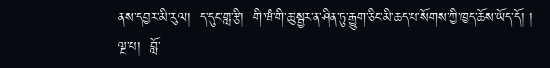ནས་དབྱར་མི་རུལ།  ད་དུང་གླ་རྩི།  གི་ཝཾ་གི་ཆུ་སྦྱར་ན་ཤིན་ཏུ་རྒྱུག་ཅིང་མི་ཆད་པ་སོགས་ཀྱི་ཁྱད་ཆོས་ཡོད་དོ། །
ལྔ་པ།  བློ་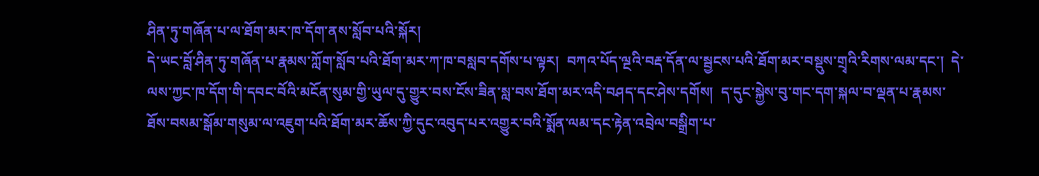ཤིན་ཏུ་གཞོན་པ་ལ་ཐོག་མར་ཁ་དོག་ནས་སློབ་པའི་སྐོར།
དེ་ཡང་བློ་ཤིན་ཏུ་གཞོན་པ་རྣམས་ཀློག་སློབ་པའི་ཐོག་མར་ཀ་ཁ་བསླབ་དགོས་པ་ལྟར།  བཀའ་པོད་ལྔའི་བརྡ་དོན་ལ་སྦྱངས་པའི་ཐོག་མར་བསྡུས་གྲྭའི་རིགས་ལམ་དང་།  དེ་ལས་ཀྱང་ཁ་དོག་གི་དབང་བོའི་མངོན་སུམ་གྱི་ཡུལ་དུ་གྱུར་བས་ངོས་ཟིན་སླ་བས་ཐོག་མར་འདི་བཤད་དང་ཤེས་དགོས།  ད་དུང་སྐྱེས་བུ་གང་དག་སྐལ་བ་ལྡན་པ་རྣམས་ཐོས་བསམ་སྒོམ་གསུམ་ལ་འཇུག་པའི་ཐོག་མར་ཆོས་ཀྱི་དུང་འབུད་པར་འགྱུར་བའི་སྨོན་ལམ་དང་རྟེན་འབྲེལ་བསྒྲིག་པ་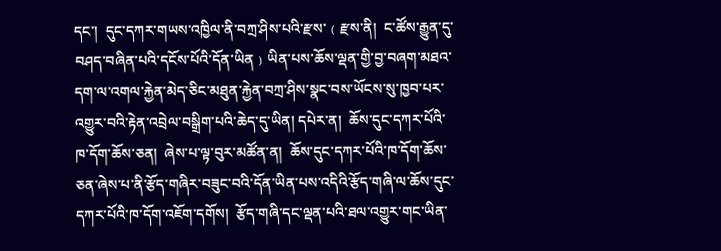དང་།  དུང་དཀར་གཡས་འཁྱིལ་ནི་བཀྲ་ཤིས་པའི་རྫས་﹙རྫས་ནི།  ང་ཚོས་རྒྱུན་དུ་བཤད་བཞིན་པའི་དངོས་པོའི་དོན་ཡིན﹚ཡིན་པས་ཆོས་ལྡན་གྱི་བྱ་བཞག་མཐའ་དག་ལ་འགལ་རྐྱེན་མེད་ཅིང་མཐུན་རྐྱེན་བཀྲ་ཤིས་སྣང་བས་ཡོངས་སུ་ཁྱབ་པར་འགྱུར་བའི་རྟེན་འབྲེལ་བསྒྲིག་པའི་ཆེད་དུ་ཡིན། དཔེར་ན།  ཆོས་དུང་དཀར་པོའི་ཁ་དོག་ཆོས་ཅན།  ཞེས་པ་ལྟ་བུར་མཚོན་ན།  ཆོས་དུང་དཀར་པོའི་ཁ་དོག་ཆོས་ཅན་ཞེས་པ་ནི་རྩོད་གཞིར་བཟུང་བའི་དོན་ཡིན་པས་འདིའི་རྩོད་གཞི་ལ་ཆོས་དུང་དཀར་པོའི་ཁ་དོག་འཇོག་དགོས།  རྩོད་གཞི་དང་ལྡན་པའི་ཐལ་འགྱུར་གང་ཡིན་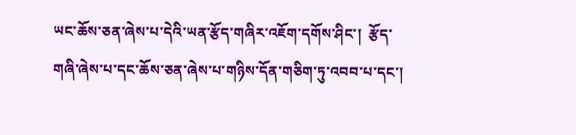ཡང་ཆོས་ཅན་ཞེས་པ་དེའི་ཡན་རྩོད་གཞིར་འཇོག་དགོས་ཤིང་།  རྩོད་གཞི་ཞེས་པ་དང་ཆོས་ཅན་ཞེས་པ་གཉིས་དོན་གཅིག་ཏུ་འབབ་པ་དང་།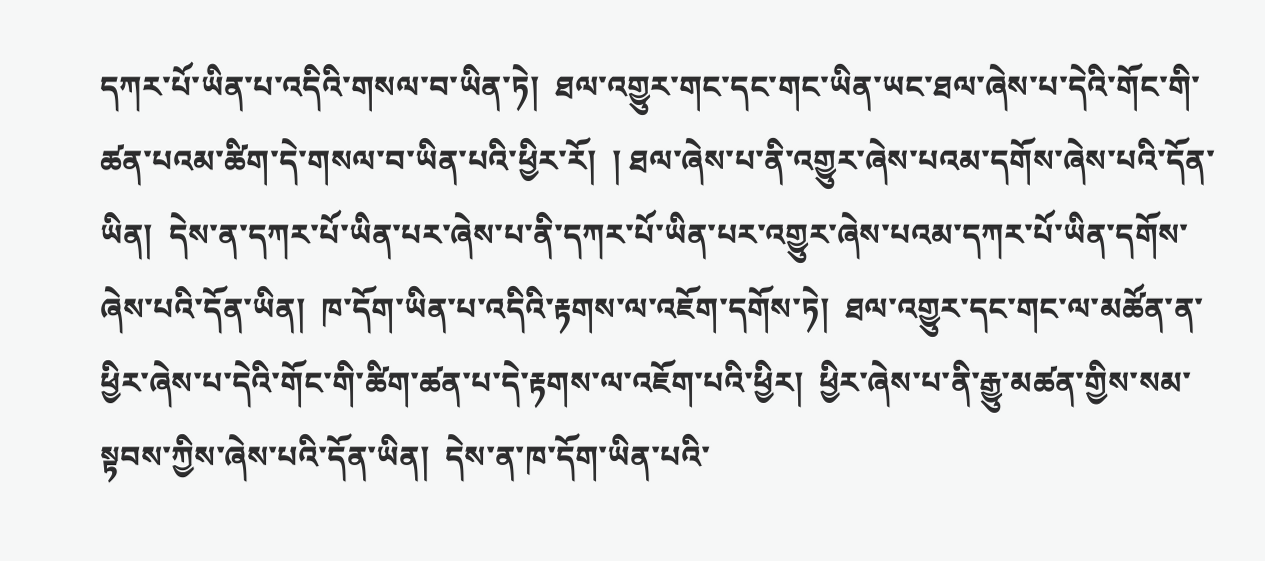དཀར་པོ་ཡིན་པ་འདིའི་གསལ་བ་ཡིན་ཏེ།  ཐལ་འགྱུར་གང་དང་གང་ཡིན་ཡང་ཐལ་ཞེས་པ་དེའི་གོང་གི་ཚན་པའམ་ཚིག་དེ་གསལ་བ་ཡིན་པའི་ཕྱིར་རོ།  ། ཐལ་ཞེས་པ་ནི་འགྱུར་ཞེས་པའམ་དགོས་ཞེས་པའི་དོན་ཡིན།  དེས་ན་དཀར་པོ་ཡིན་པར་ཞེས་པ་ནི་དཀར་པོ་ཡིན་པར་འགྱུར་ཞེས་པའམ་དཀར་པོ་ཡིན་དགོས་ཞེས་པའི་དོན་ཡིན།  ཁ་དོག་ཡིན་པ་འདིའི་རྟགས་ལ་འཇོག་དགོས་ཏེ།  ཐལ་འགྱུར་དང་གང་ལ་མཚོན་ན་ཕྱིར་ཞེས་པ་དེའི་གོང་གི་ཚིག་ཚན་པ་དེ་རྟགས་ལ་འཇོག་པའི་ཕྱིར།  ཕྱིར་ཞེས་པ་ནི་རྒྱུ་མཚན་གྱིས་སམ་སྟབས་ཀྱིས་ཞེས་པའི་དོན་ཡིན།  དེས་ན་ཁ་དོག་ཡིན་པའི་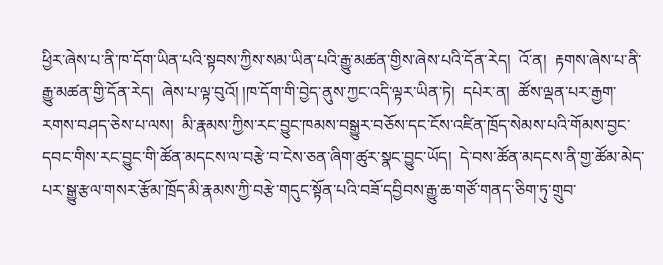ཕྱིར་ཞེས་པ་ནི་ཁ་དོག་ཡིན་པའི་སྟབས་ཀྱིས་སམ་ཡིན་པའི་རྒྱུ་མཚན་གྱིས་ཞེས་པའི་དོན་རེད།  འོ་ན།  རྟགས་ཞེས་པ་ནི་རྒྱུ་མཚན་གྱི་དོན་རེད།  ཞེས་པ་ལྟ་བུའོ། །ཁ་དོག་གི་བྱེད་ནུས་ཀྱང་འདི་ལྟར་ཡིན་ཏེ།  དཔེར་ན།  ཚོས་ལྡན་པར་རྒྱག་རགས་བཤད་ཅེས་པ་ལས།  མི་རྣམས་ཀྱིས་རང་བྱུང་ཁམས་བསྒྱུར་བཅོས་དང་ངོས་འཛིན་ཁྲོད་སེམས་པའི་གོམས་བྱང་དབང་གིས་རང་བྱུང་གི་ཚོན་མདངས་ལ་བརྩེ་བ་ངེས་ཅན་ཞིག་ཚུར་སྣང་བྱུང་ཡོད།  དེ་བས་ཚོན་མདངས་ནི་གྱ་ཚོམ་མེད་པར་སྒྱུ་རྩལ་གསར་རྩོམ་ཁྲོད་མི་རྣམས་ཀྱི་བརྩེ་གདུང་སྟོན་པའི་བཟོ་དབྱིབས་རྒྱུ་ཆ་གཙོ་གནད་ཅིག་ཏུ་གྲུབ་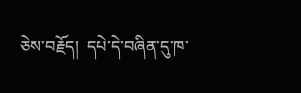ཅེས་བརྗོད།  དཔེ་དེ་བཞིན་དུ་ཁ་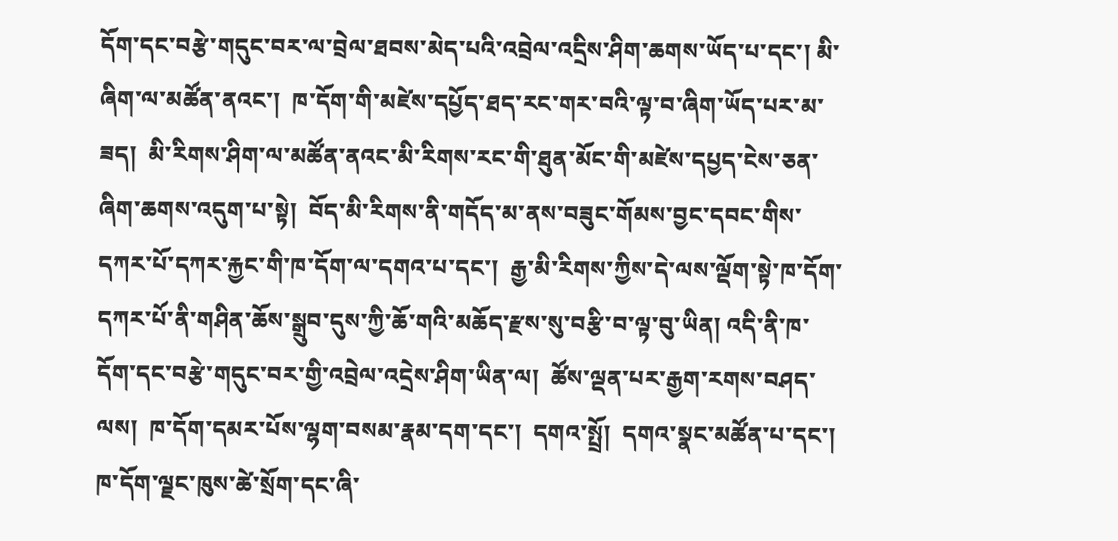དོག་དང་བརྩེ་གདུང་བར་ལ་བྲེལ་ཐབས་མེད་པའི་འབྲེལ་འདྲིས་ཤིག་ཆགས་ཡོད་པ་དང་། མི་ཞིག་ལ་མཚོན་ནའང་།  ཁ་དོག་གི་མཛེས་དཔྱོད་ཐད་རང་གར་བའི་ལྟ་བ་ཞིག་ཡོད་པར་མ་ཟད།  མི་རིགས་ཤིག་ལ་མཚོན་ནའང་མི་རིགས་རང་གི་ཐུན་མོང་གི་མཛེས་དཔྱད་ངེས་ཅན་ཞིག་ཆགས་འདུག་པ་སྟེ།  བོད་མི་རིགས་ནི་གདོད་མ་ནས་བཟུང་གོམས་བྱང་དབང་གིས་དཀར་པོ་དཀར་རྐྱང་གི་ཁ་དོག་ལ་དགའ་པ་དང་།  རྒྱ་མི་རིགས་ཀྱིས་དེ་ལས་ལྡོག་སྟེ་ཁ་དོག་དཀར་པོ་ནི་གཤིན་ཆོས་སྒྲུབ་དུས་ཀྱི་ཆོ་གའི་མཆོད་རྫས་སུ་བརྩི་བ་ལྟ་བུ་ཡིན། འདི་ནི་ཁ་དོག་དང་བརྩེ་གདུང་བར་གྱི་འབྲེལ་འདྲེས་ཤིག་ཡིན་ལ།  ཚོས་ལྡན་པར་རྒྱག་རགས་བཤད་ལས།  ཁ་དོག་དམར་པོས་ལྷག་བསམ་རྣམ་དག་དང་།  དགའ་སྤྲོ།  དགའ་སྣང་མཚོན་པ་དང་།   ཁ་དོག་ལྗང་ཁུས་ཚེ་སྲོག་དང་ཞི་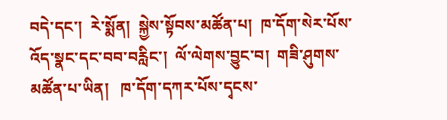བདེ་དང་།  རེ་སྨོན།  སྐྱེས་སྟོབས་མཚོན་པ།  ཁ་དོག་སེར་པོས་འོད་སྣང་དང་བབ་བརླིང་།  ལོ་ལེགས་བྱུང་བ།  གཟི་ཤུགས་མཚོན་པ་ཡིན།   ཁ་དོག་དཀར་པོས་དྭངས་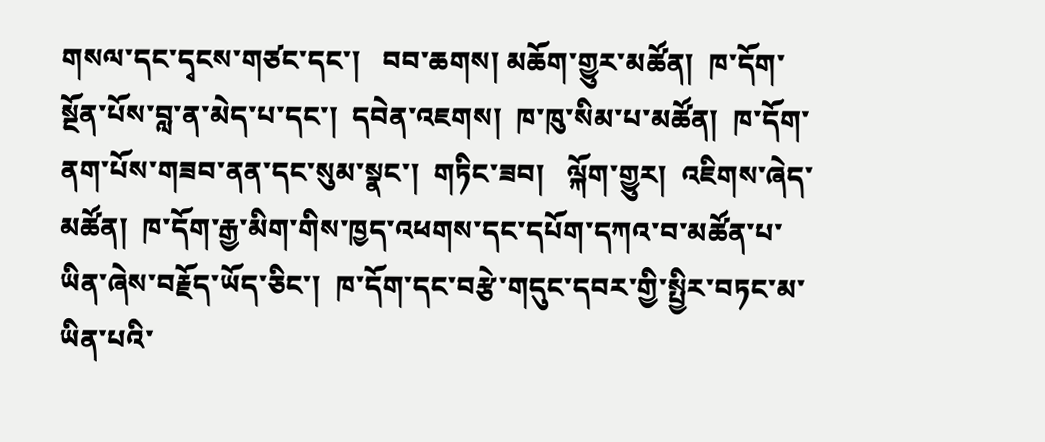གསལ་དང་དྭངས་གཙང་དང་།   བབ་ཆགས། མཆོག་གྱུར་མཚོན།  ཁ་དོག་སྔོན་པོས་བླ་ན་མེད་པ་དང་།  དབེན་འཇགས།  ཁ་ཁུ་སིམ་པ་མཚོན།  ཁ་དོག་ནག་པོས་གཟབ་ནན་དང་སུམ་སྣང་།  གཏིང་ཟབ།   ལྐོག་གྱུར།  འཇིགས་ཞེད་མཚོན།  ཁ་དོག་རྒྱ་མིག་གིས་ཁྱད་འཕགས་དང་དཔོག་དཀའ་བ་མཚོན་པ་ཡིན་ཞེས་བརྗོད་ཡོད་ཅིང་།  ཁ་དོག་དང་བརྩེ་གདུང་དབར་གྱི་སྤྱིར་བཏང་མ་ཡིན་པའི་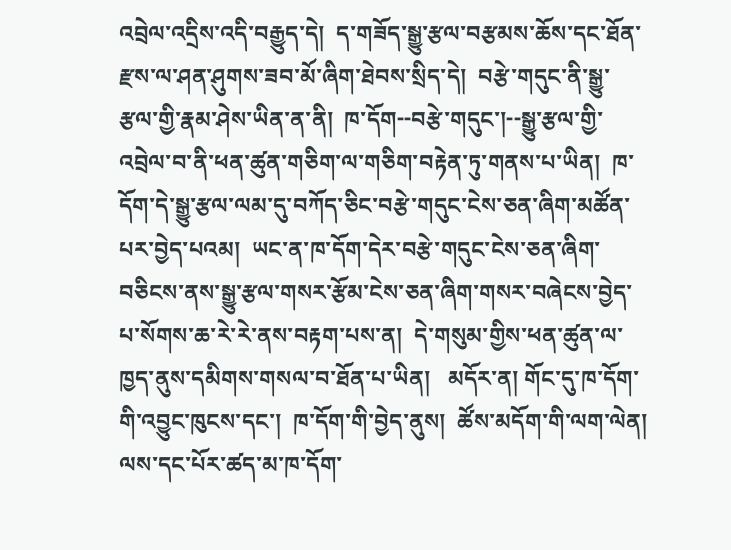འབྲེལ་འདྲིས་འདི་བརྒྱུད་དེ།  ད་གཟོད་སྒྱུ་རྩལ་བརྩམས་ཆོས་དང་ཐོན་རྫས་ལ་ཤན་ཤུགས་ཟབ་མོ་ཞིག་ཐེབས་སྲིད་དེ།  བརྩེ་གདུང་ནི་སྒྱུ་རྩལ་གྱི་རྣམ་ཤེས་ཡིན་ན་ནི།  ཁ་དོག--བརྩེ་གདུང་།--སྒྱུ་རྩལ་གྱི་འབྲེལ་བ་ནི་ཕན་ཚུན་གཅིག་ལ་གཅིག་བརྟེན་ཏུ་གནས་པ་ཡིན།  ཁ་དོག་དེ་སྒྱུ་རྩལ་ལམ་དུ་བཀོད་ཅིང་བརྩེ་གདུང་ངེས་ཅན་ཞིག་མཚོན་པར་བྱེད་པའམ།  ཡང་ན་ཁ་དོག་དེར་བརྩེ་གདུང་ངེས་ཅན་ཞིག་བཅིངས་ནས་སྒྱུ་རྩལ་གསར་རྩོམ་ངེས་ཅན་ཞིག་གསར་བཞེངས་བྱེད་པ་སོགས་ཆ་རེ་རེ་ནས་བརྟག་པས་ན།  དེ་གསུམ་གྱིས་ཕན་ཚུན་ལ་ཁྱད་ནུས་དམིགས་གསལ་བ་ཐོན་པ་ཡིན།   མདོར་ན། གོང་དུ་ཁ་དོག་གི་འབྱུང་ཁུངས་དང་།  ཁ་དོག་གི་བྱེད་ནུས།  ཚོས་མདོག་གི་ལག་ལེན། ལས་དང་པོར་ཚད་མ་ཁ་དོག་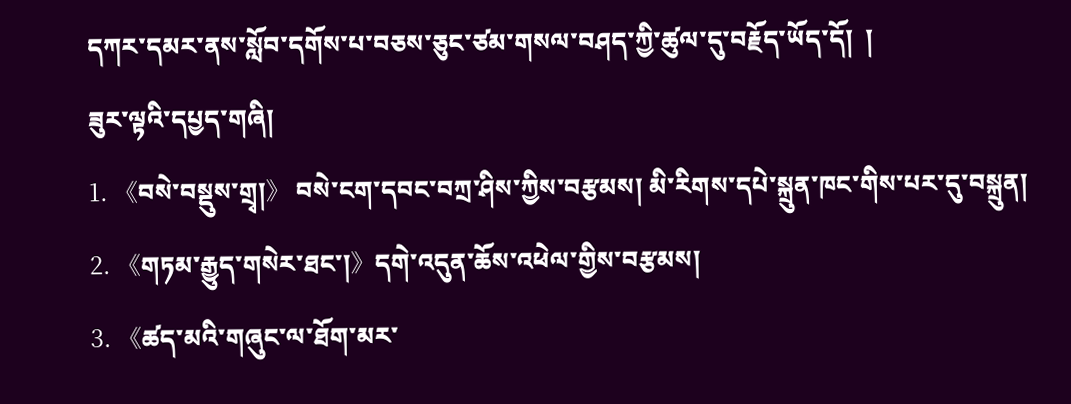དཀར་དམར་ནས་སློབ་དགོས་པ་བཅས་ཅུང་ཙམ་གསལ་བཤད་ཀྱི་ཚུལ་དུ་བརྗོད་ཡོད་དོ།  །
ཟུར་ལྟའི་དཔྱད་གཞི།
1. 《བསེ་བསྡུས་གྲྭ།》 བསེ་ངག་དབང་བཀྲ་ཤིས་ཀྱིས་བརྩམས། མི་རིགས་དཔེ་སྐྲུན་ཁང་གིས་པར་དུ་བསྐྲུན།
2. 《གཏམ་རྒྱུད་གསེར་ཐང་།》དགེ་འདུན་ཆོས་འཕེལ་གྱིས་བརྩམས།
3. 《ཚད་མའི་གཞུང་ལ་ཐོག་མར་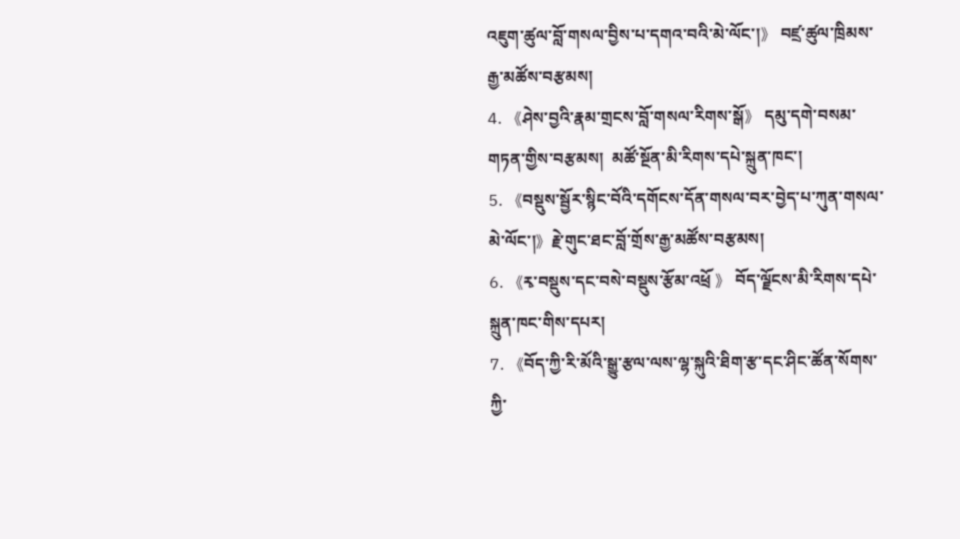འཇུག་ཚུལ་བློ་གསལ་བྱིས་པ་དགའ་བའི་མེ་ལོང་།》 བཛྲ་ཚུལ་ཁྲིམས་རྒྱ་མཚོས་བརྩམས།
4. 《ཤེས་བྱའི་རྣམ་གྲངས་བློ་གསལ་རིགས་སྒོ》 དམུ་དགེ་བསམ་གཏན་གྱིས་བརྩམས།  མཚོ་སྔོན་མི་རིགས་དཔེ་སྐྲུན་ཁང་།
5. 《བསྡུས་སྦྱོར་སྙིང་བོའི་དགོངས་དོན་གསལ་བར་བྱེད་པ་ཀུན་གསལ་མེ་ལོང་།》རྗེ་གུང་ཐང་བློ་གྲོས་རྒྱ་མཚོས་བརྩམས།
6. 《རྭ་བསྡུས་དང་བསེ་བསྡུས་རྩོམ་འཕྲོ 》 བོད་ལྗོངས་མི་རིགས་དཔེ་སྐྲུན་ཁང་གིས་དཔར།
7. 《བོད་ཀྱི་རི་མོའི་སྒྱུ་རྩལ་ལས་ལྷ་སྐུའི་ཐིག་རྩ་དང་ཤིང་ཚོན་སོགས་ཀྱི་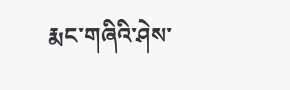རྨང་གཞིའི་ཤེས་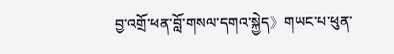བྱ་འགྲོ་ཕན་བློ་གསལ་དགའ་སྐྱེད》གཡང་པ་ཕུན་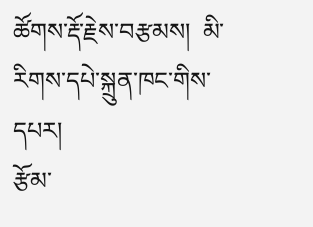ཚོགས་རྡོ་རྗེས་བརྩམས།  མི་རིགས་དཔེ་སྐྲུན་ཁང་གིས་དཔར།
རྩོམ་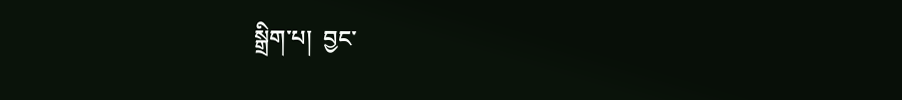སྒྲིག་པ།  བྱང་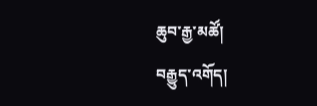ཆུབ་རྒྱ་མཚོ།
བརྒྱུད་འགོད།